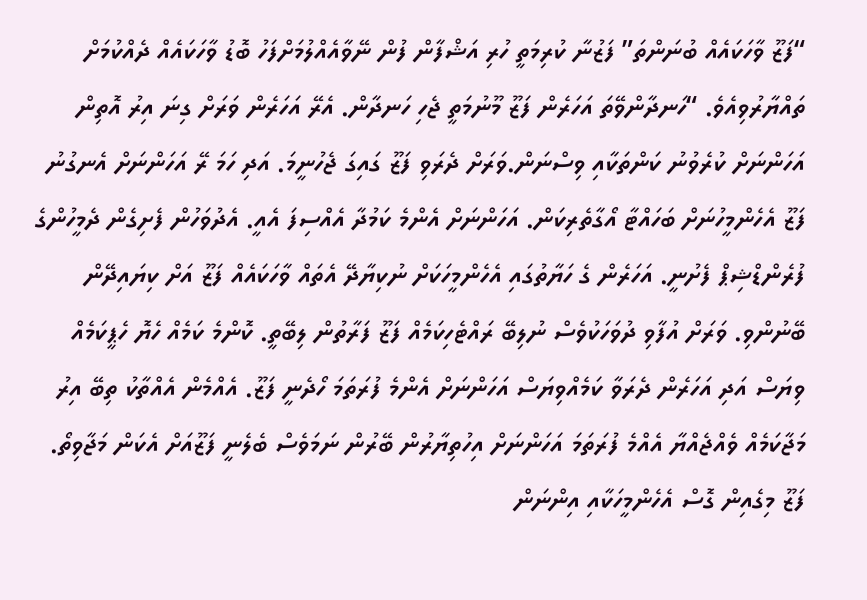“ފަޒޫ ވާހަކައެއް ބުނަންތަ” ފަޒުނާ ކުރިމަތީ ހުރި އަޝްފާން ފުން ނޭވާއެއްލުމަށްފަހު ބޮޑު ވާހަކައެއް ދެއްކުމަށް ތައްޔާރުވިއެވެ. “ހަނދާންވޭތަ އަހަރެން ފަޒޫ މޫނުމަތީ ޖެހި ހަނދާން. އެރޭ އަހަރެން ވަރަށް ގިނަ އިރު އޮތިން އަހަންނަށް ކުރެވުނު ކަންތަކާއި ވިސްނަން.ވަރަށް ދެރަވި ފަޒޫ ގައިގަ ޖެހުނީމަ. އަދި ހަމަ ރޭ އަހަންނަށް އެނގުނު ފަޒޫ އެހެންމީހުނަށް ބަހައްޓާ އޯގާތެރިކަން. އަހަންނަށް އެންމެ ކަމުދާ އެއްސިފަ އެއީ. އެދުވަހުން ފެށިގެން ދެމީހުންގެ ފުރެންޑްޝިޕް ފެށުނީ. އަހަރެން ގެ ހަޔާތުގައި އެހެންމީހަކަށް ނުކިޔާދޭ އެތައް ވާހަކައެއް ފަޒޫ އަށް ކިޔައިދޭން ބޭނުންވި. ވަރަށް އުފާވި ދުވަހަކުވެސް ނުލިބޭ ރައްޓެހިކަމެއް ފަޒޫ ފަރާތުން ލިބޭތީ. ކޮންމެ ކަމެއް ހެޔޮ ހެޕީކަމެއް ވިޔަސް އަދި އަހަރެން ދެރަވާ ކަމެއްވިޔަސް އަހަންނަށް އެންމެ ފުރަތަމަ ހޯދެނީ ފަޒޫ. އެއްމެން އެއްތާކު ތިބޭ އިރު މަޖާކަމެއް ވެއްޖެއްޔާ އެއްމެ ފުރަތަމަ އަހަންނަށް އިހުތިޔާރުން ބޭރުން ނަމަވެސް ބެލެނީ ފަޒޫއަށް އެކަން މަޖާވިތޯ. ފަޒޫ މިގެއިން ގޮސް އެހެންމީހަކާއި އިންނަން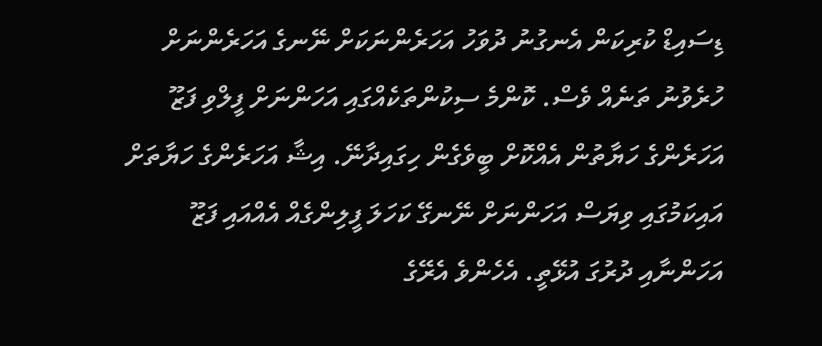ޑިސައިޑް ކުރިކަން އެނގުނު ދުވަހު އަހަރެންނަކަށް ނޭނގެ އަހަރެންނަށް ހުރެވުނު ތަނެއް ވެސް. ކޮންމެ ސިކުންތަކެއްގައި އަހަންނަށް ފީލްވި ފަޒޫ އަހަރެންގެ ހަޔާތުން އެއްކޮށް ބީވެގެން ހިގައިދާނޭ. އިޝާ އަހަރެންގެ ހަޔާތަށް އައިކަމުގައި ވިޔަސް އަހަންނަށް ނޭނގޭ ކަހަލަ ފީލިންގެއް އެއްއައި ފަޒޫ އަހަންނާއި ދުރުގަ އުޅޭތީ. އެހެންވެ އެރޭގެ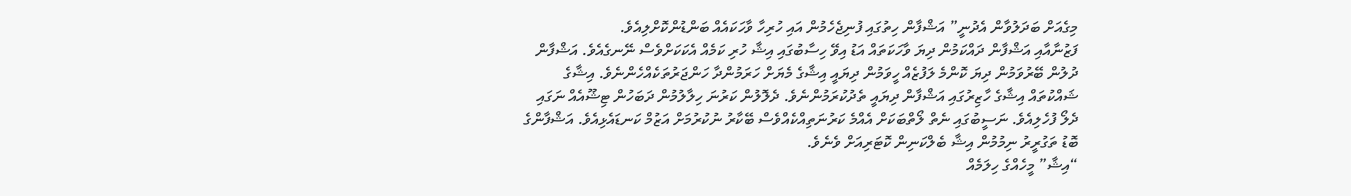މިގެއަށް ބަދަލުވާން އެދުނީ” އަޝްފާން ހިތުގައި ފުނިޖެހެމުން އައި ހުރިހާ ވާހަކައެއް ބަންޑުންކޮށްލިއެވެ.
ފަޒުނާއާއި އަޝްފާން ދައްކަމުން ދިޔަ ވާހަކަތައް އަޑު އިވޭ ހިސާބުގައި އިޝާ ހުރި ކަމެއް އެކަކަށްވެސް ނޭނގެއެވެ. އަޝްފާން ދުލުން ބޭރުވަމުން ދިޔަ ކޮންމެ ލަފުޒެއް ހީވަމުން ދިޔައީ އިޝާގެ މެޔަށް ހަރަމުންދާ ހަންޖަރުތަކެއްހެންނެވެ. އިޝާގެ ޝައްކުތައް އިޝާގެ ހާޒިރުގައި އަޝްފާން ދިޔައީ ތެދުކުރަމުންނެވެ. ދެލޮލުން ކަރުނަ ހިލާލުމުން ދަބަހުން ޓިޝޫއެއް ނަގައި ދެލޯ ފުހެލިއެވެ. ނަސީބުގައި ނެތް ލޯތްބަކަށް އެއްމެ ކަރުނަތިއްކެއްވެސް ބޭކާރު ނުކުރުމަށް އަޒުމް ކަނޑައެޅިއެވެ. އަޝްފާންގެ ބޮޑު ތަގުރީރު ނިމުމުން އިޝާ ބެލްކަނިން ކޮޓަރިއަށް ވެނެވެ.
“އިޝާ” މީހެއްގެ ހިލަމެއް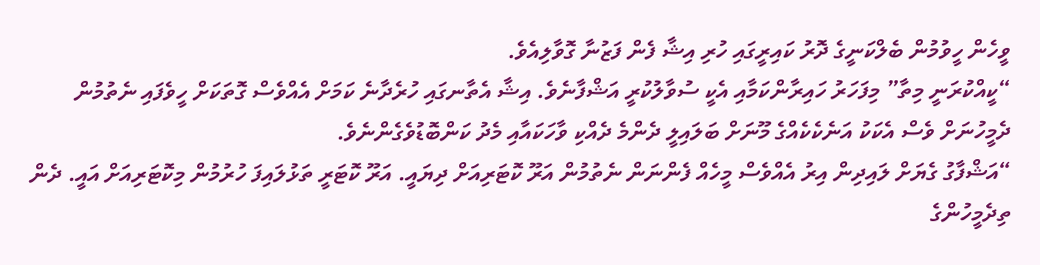ވީހެން ހީވުމުން ބެލްކަނީގެ ދޮރު ކައިރީގައި ހުރި އިޝާ ފެން ފަޒުނާ ގޮވާލިއެވެ.
“ކީއްކުރަނީ މިތާ” މިފަހަރު ހައިރާންކަމާއި އެކީ ސުވާލުކުރީ އަޝްފާނެވެ. އިޝާ އެތާނގައި ހުރެދާނެ ކަމަށް އެއްވެސް ގޮތަކަށް ހީވެފައި ނެތުމުން ދެމީހުނަށް ވެސް އެކަކު އަނެކެކެއްގެ މޫނަށް ބަލައިލީ ދެންމެ ދެއްކި ވާހަކައާއި މެދު ކަންބޮޑުވެގެންނެވެ.
“އަޝްފާގު ގެޔަށް ލައިދިން އިރު އެއްވެސް މީހެއް ފެންނަން ނެތުމުން އަރޫ ކޮޓަރިއަށް ދިޔައީ. އަރޫ ކޮޓަރީ ތަޅުލައިފަ ހުރުމުން މިކޮޓަރިއަށް އައީ. ދެން ތިދެމީހުންގެ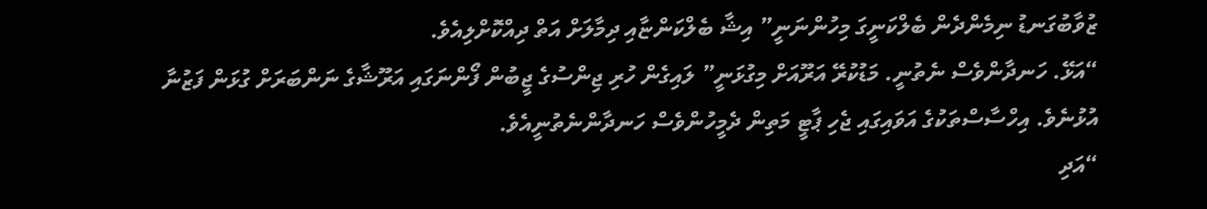ޒުވާބުގަނޑު ނިމެންދެން ބެލްކަނީގަ މިހުންނަނީ” އިޝާ ބެލްކަންޏާއި ދިމާލަށް އަތް ދިއްކޮށްލިއެވެ.
“އަޅޭ. ހަނދާންވެސް ނެތުނީ. މަޑުކުރޭ އަރޫއަށް މިގުޅަނީ” ލައިގެން ހުރި ޖިންސުގެ ޖީބުން ފޯންނަގައި އަރޫޝާގެ ނަންބަރަށް ގުޅަން ފަޒުނާ އުޅުނެވެ. އިހްސާސްތަކުގެ އަވައިގައި ޖެހި ޕާޓީ މަތިން ދެމީހުންވެސް ހަނދާންނެތުނީއެވެ.
“އަދި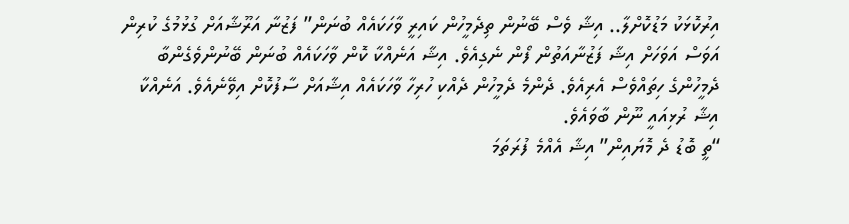އިރުކޮޅަކު މަޑުކޮށްލާ.. އިޝާ ވެސް ބޭނުން ތިދެމީހުން ކައިރީ ވާހަކައެއް ބުނަން” ފަޒުނާ އަރޫޝާއަށް ގުޅުމުގެ ކުރިން އަވަސް އަވަހަށް އިޝާ ފަޒުނާއަތުން ފޯން ނެގިއެވެ. އިޝާ އަނެއްކާ ކޮން ވާހަކައެއް ބުނަން ބޭނުންވެގެންބާ ދެމީހުންގެ ހިތައްވެސް އެރިއެވެ. ދެންމެ ދެމީހުން ދެއްކި ހުރިހާ ވާހަކައެއް އިޝާއަށް ސާފުކޮށް އިވޭނެއެވެ. އަނެއްކާ އިޝާ ރުޅިއައީ ނޫން ބާވައެވެ.
“ތީ ބޮޑު ދެ މޮޔައިން” އިޝާ އެއްމެ ފުރަތަމަ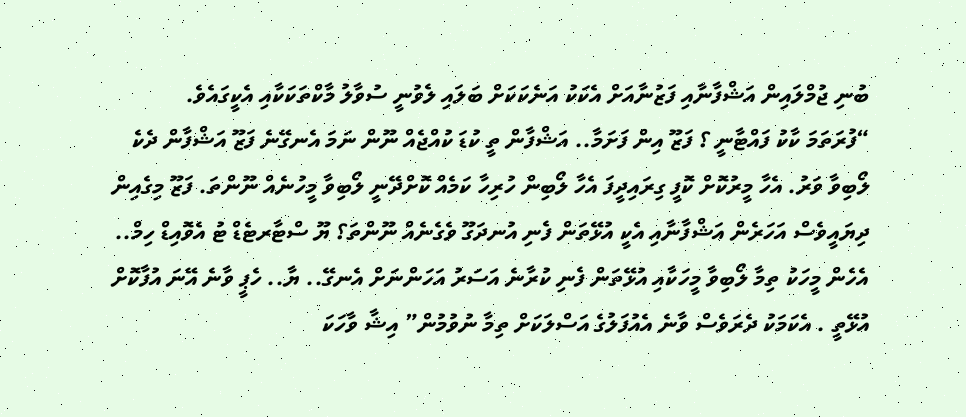ބުނި ޖުމްލައިން އަޝްފާނާއި ފަޒުނާއަށް އެކަކު އަނެކަކަށް ބަލައި ލެވުނީ ސުވާލު މާކްތަކަކާއި އެކީގައެވެ.
“ފުރަތަމަ ކާކު ފައްޓާނީ ؟ ފަޒޫ އިން ފަށަމާ.. އަޝްފާން ތީ ކުޑަ ކުއްޖެއް ނޫން ނަމަ އެނގޭނެ ފަޒޫ އަޝްފާން ދެކެ ލޯބިވާ ވަރު. އެހާ މީރުކޮށް ކޮފީ ގިރައިދީފަ އެހާ ލޯބިން ހުރިހާ ކަމެއް ކޮށްދޭނީ ލޯބިވާ މީހުނެއް ނޫންތަ. ފަޒޫ މިގެއިން ދިޔައީވެސް އަހަރެން އަޝްފާނާއި އެކީ އުޅޭތަން ފެނި އުނދަގޫ ވެގެނެއް ނޫންތަ؟ ޔޫ ސްޓާރޓެޑް ޓު އެވޮއިޑް ހިމް.. އެހެން މީހަކު ތިމާ ލޯބިވާ މީހަކާއި އުޅޭތަން ފެނި ކުރާނެ އަސަރު އަހަންނަށް އެނގޭ.. ޔާ.. ހެޕީ ވާނެ އޭނަ އުފާކޮށް އުޅޭތީ . އެކަމަކު ދެރަވެސް ވާނެ އެއުފަލުގެ އަސްލަކަށް ތިމާ ނުވުމުން” އިޝާ ވާހަކަ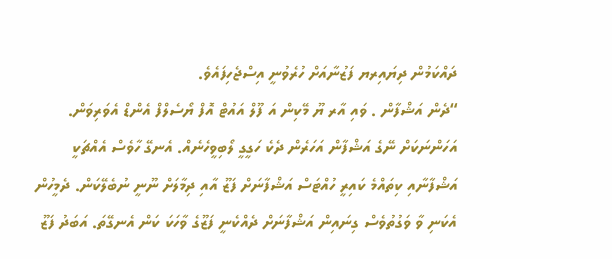ދައްކަމުން ދިޔައިރޔ ފަޒުނާއަށް ހުރެވުނީ އިސްޖެހިފައެވެ.
“ދެން އަޝްފާން . ވައި އާރ ޔޫ މޭކިން އަ ފޫލް އައުޓް އޮފް ޔޯސެލްފް އެންޑް އެވަރިވަން. އަހަންނަކަށް ނޭގެ އަޝްފާން އަހަރެން ދެކެ ހަގީގީ ލޯބިވީހެނެއް. އެނގޭ ހާވެސް އެއްޗަކީ އަޝްފާނާއި ކިތައްމެ ކައިރީ ހުއްޓަސް އަޝްފާނަށް ފަޒޫ އާއި ދިމާލަށް ނޫނީ ނުބެލޭކަން. ދެމީހުން އެކަނި ވާ ވަގުތުވެސް ގިނައިން އަޝްފާނަށް ދެއްކެނީ ފަޒޫގެ ވާހަކަ ކަން އެނގޭތަ. އަބަދު ފަޒޫ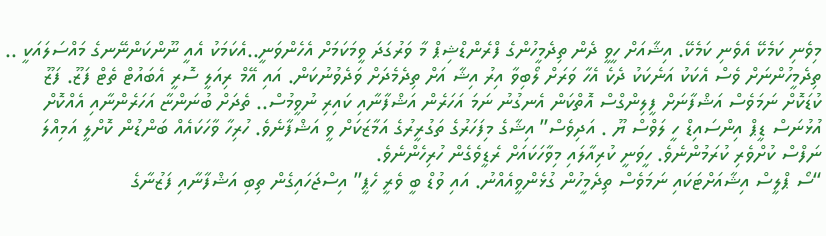މިވެނި ކަމެކޭ އެވެނި ކަމެކޭ. އިޝާއަށް ހީވީ ދެން ތިދެމީހުންގެ ފްރެންޑްޝިޕް މާ ވަރުގަދަ ވީމަކަމަށް އެހެންވަނީ..އެކަމަކު އެއީ ނޫންކަންނޭނގެ މައްސަލައަކީ .. ތިދެމީހުންނަށް ވެސް އެކަކު އަނެކަކު ދެކެ އެހާ ވަރަށް ލޯބިވާ އިރު އިޝާ އަށް ތިދެމެދަށް ވަދެވުނުކަން. އައި އޭމް ރިއަލީ ސޮރީ އެބައުޓް ތެޓް ފަޒޫ. ފަޒޫ ކުޑަކޮށް ނަމަވެސް އަޝްފާނަށް ފީލިންގްސް އޮތްކަން އެނގުނު ނަމަ އަހަރެން އަޝްފާނާއި ކައިރި ނުވީމުސް.. ތެދަށް ބުނަންޏާ އަހަރެންނާއި އެއްކޮށް އުޅުނަސް ޑީޕް އިންސައިޑް ހީ ލަވްސް ޔޫ . އަދިވެސް” އިޝާގެ މިފަހަރުގެ ތަގުރީރުގެ އަމާޒަކަށް ވީ އަޝްފާނެވެ. ހުރިހާ ވާހަކައެއް ބަންޑުން ކޮށްލީ އަމިއްލަ ނަފްސް ކުށްވެރި ކުރަމުންނެވެ. ހީވަނީ ކުރިއާލައި މިވާހަކައަށް ރެޑީވެގެން ހުރިހެންނެވެ.
“ސޯ ޕްލީސް އިޝާއަށްޓަކައި ނަމަވެސް ތިދެމީހުން ގުޅެންވީއެއްނު. އައި ވުޑް ބީ ވެރީ ހެޕީ” އިސްޖަހައިގެން ތިބި އަޝްފާނާއި ފަޒުނާގެ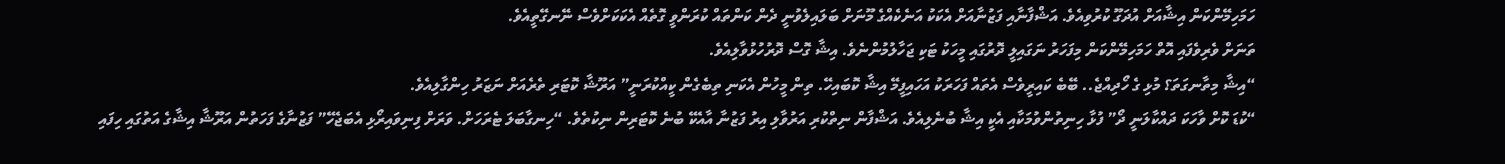ހަމަހިމޭންކަން އިޝާއަށް އުދަގޫ ކުރުވިއެވެ. އަޝްފާނާއި ފަޒުނާއަށް އެކަކު އަނެކެއްގެ މޫނަށް ބަލައިލެވުނީ ދެން ކަންތައް ކުރަންވީ ގޮތެއް އެކަކަށްވެސް ނޭނގޭތީއެވެ.
ތަނަށް ވެރިވެފައި އޮތް ހަމަހިމޭންކަން މިފަހަރު ނަގައިލީ ދޮރުގައި މީހަކު ޓަކި ޖަހާލުމުންނެވެ. އިޝާ ގޮސް ދޮރުހުޅުވާލިއެވެ.
“އިޝާ މިތާނގަތަ؟ މުޅި ގެ ހޯދިއްޖެ.. ބޭބެ ކައިރީވެސް އެތައް ފަހަރަކު އަހައިފީމޭ އިޝާ ކޮބައިހޭ. ތިން މީހުން އެކަނި ތިބެގެން ކީއްކުރަނީ” އަރޫޝާ ކޮޓަރި ތެރެއަށް ނަޒަރު ހިންގާލިއެވެ.
“ކުޑަ ކޮށް ވާހަކަ ދައްކާލަނީ ދޯ” ފުޅާ ހިނިތުންވުމަކާއި އެކީ އިޝާ ބުނެލިއެވެ. އަޝްފާން ނިތްކުރި އަރުވާލި އިރު ފަޒުނާ އާއެކޭ ބުނެ ކޮޓަރިން ނިކުތެވެ. “ހިނގާބަލަ ޓެރަހަށް. ވަރަށް ފިނިވައިރޯޅި އެބަޖެހޭ” ފަޒުނާގެ ފަހަތުން އަރޫޝާ އިޝާގެ އަތުގައި ހިފައި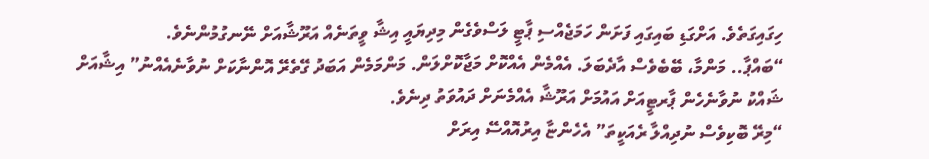ހިގައިގަތެވެ. އަށްގަޑި ބައިގައި ފަށަން ހަމަޖެއްސި ޕާޓީ ލަސްވެގެން މިދިޔައީ އިޝާ ވީތަނެއް އަރޫޝާއަށް ނޭނގުމުންނެވެ.
“ބައްޕާ.. މަންމާ، ބޭބެވެސް އާދެބަލަ. އެއްމެން އެއްކޮށް މަޖާކޮށްލަން. މަންމަމެން އަބަދު ގޭތެރޭ އޮންނާކަށް ނުވާނެއެއްނު” އިޝާއަށް ޝައްކު ނުވާނެހެން ޕާރޓީއަށް އައުމަށް އަރޫޝާ އެއްމެނަށް ދައުވަތު ދިނެވެ.
“މިރޭ ބޮކިވެސް ނުދިއްލާ ރެއަކީތަ” އެހެންޏާ އިރުއޮއްސޭ އިރަށް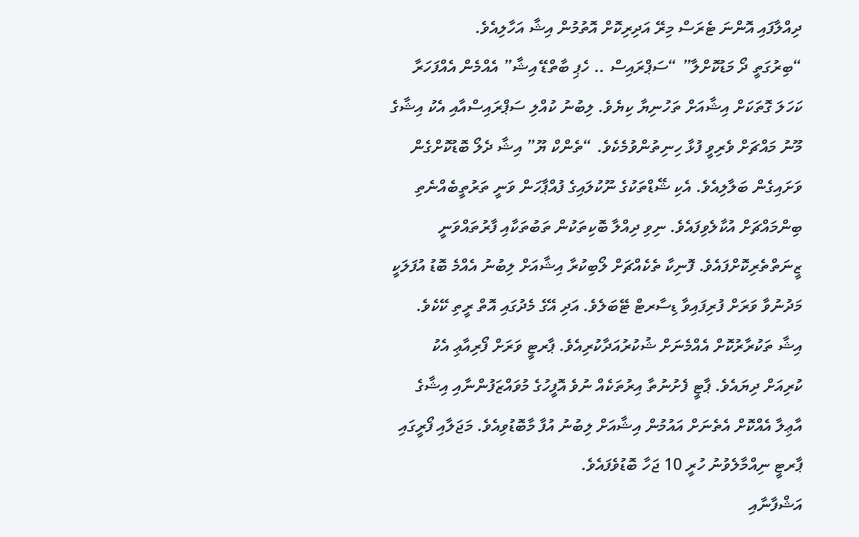ދިއްލާފައި އޮންނަ ޓެރަސް މިރޭ އަދިރިކޮށް އޮތުމުން އިޝާ އަހާލިއެވެ.
“ބިރުގަތީ ދޯ މަޑުކޮށްލާ” “ސަޕްރައިސް .. ހެޕި ބާތްޑޭ އިޝާ” އެއްމެން އެއްފަހަރާ ކަހަލަ ގޮތަކަށް އިޝާއަށް ތަހުނިޔާ ކިޔެވެ. ލިބުނު ކުއްލި ސަޕްރައިސްއާއި އެކު އިޝާގެ މޫނު މައްޗަށް ވެރިވީ ފުޅާ ހިނިތުންވުމެކެވެ. “ތެންކް ޔޫ” އިޝާ ދެލޯ ބޮޑުކޮށްގެން ވަށައިގެން ބަލާލިއެވެ. އެކި ޝޭޑްތަކުގެ ނޫކުލައިގެ ފުއްޕާހަން ވަނީ ތަރުތީބެއްނެތި ބިންމައްޗަށް އުކާލެވިފައެވެ. ނިވި ދިއްލާ ބޮކިތަކުން ތަބުތަކާއި ފާރުތައްވަނީ ޒީނަތްތެރިކޮށްފައެވެ. ފޮނިކާ ތެކެއްޗަށް ލޯބިކުރާ އިޝާއަށް ލިބުނު އެއްމެ ބޮޑު އުފަލަކީ މަދުނުވާ ވަރަށް ފުރިފައިވާ ޑިސާރޓް ޓޭބަލެވެ. އަދި އޭގެ މެދުގައި އޮތް ރީތި ކޭކެވެ.
އިޝާ ތަކުރާރުކޮށް އެއްމެނަށް ޝުކުރުއަދާކުރިއެވެ. ޕާރޓީ ވަރަށް ފޯރިއާޢި އެކު ކުރިއަށް ދިޔައެވެ. ޕާޓީ ފެށުނުތާ އިރުތަކެއް ނުވެ އޮފީހުގެ މުވައްޒަފުންނާއި އިޝާގެ އާޢިލާ އެއްކޮށް އެތެނަށް އައުމުން އިޝާއަށް ލިބުނު އުފާ މާބޮޑުވިއެވެ. މަޖަލާއި ފޯރީގައި ޕާރޓީ ނިއްމާލެވުނު ހުރީ 10 ޖަހާ ބޮޑުވެފައެވެ.
އަޝްފާނާއި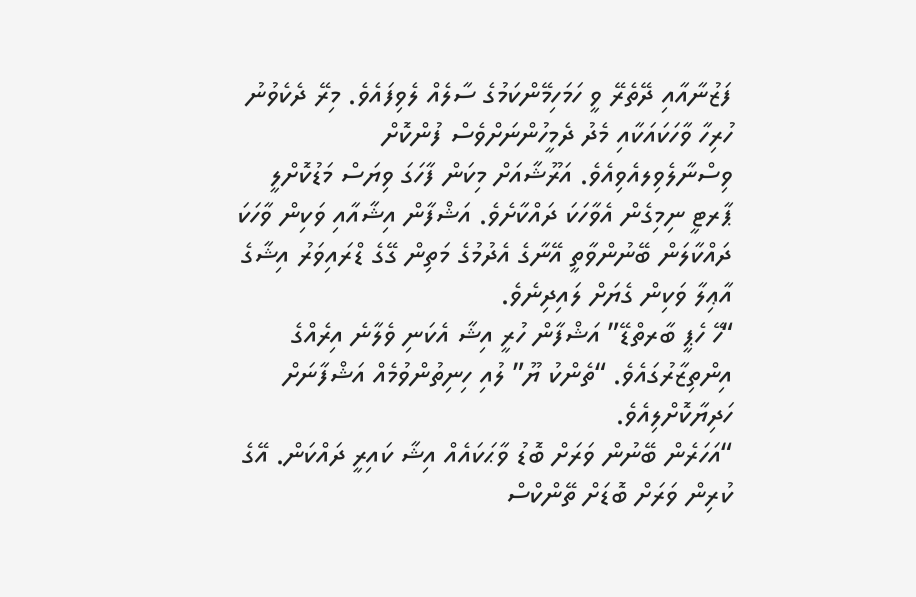ފަޒުނާއާއި ދޭތެރޭ ވީ ހަމަހިމޭންކަމުގެ ސާލެއް ލެވިފައެވެ. މިރޭ ދެކެވުނު ހުރިހާ ވާހަކައަކާއި މެދު ދެމީހުންނަށްވެސް ފުންކޮށް ވިސްނާލެވިލއެވިއެވެ. އަރޫޝާއަށް މިކަން ފާހަގަ ވިޔަސް މަޑުކޮށްލީ ޕާރޓީ ނިމިގެން އެވާހަކަ ދައްކާށެވެ. އަޝްފާން އިޝާއާއި ވަކިން ވާހަކަ ދައްކާލަން ބޭނުންވާތީ އޭނާގެ އެދުމުގެ މަތިން ގޭގެ ޑްރައިވަރު އިޝާގެ އާޢިލާ ވަކިން ގެޔަށް ލައިދިނެވެ.
“ހޭ ހެޕީ ބާރތްޑޭ” އަޝްފާން ހުރީ އިޝާ އެކަނި ވެލާނެ އިރެއްގެ އިންތިޒާރުގައެވެ. “ތެންކު ޔޫ” ލުއި ހިނިތުންވުމެއް އަޝްފާނަށް ހަދިޔާކޮށްލިއެވެ.
“އަހަރެން ބޭނުން ވަރަށް ބޮޑު ވާޙަކައެއް އިޝާ ކައިރީ ދައްކަން. އޭގެ ކުރިން ވަރަށް ބޮޑަށް ތޭންކްސް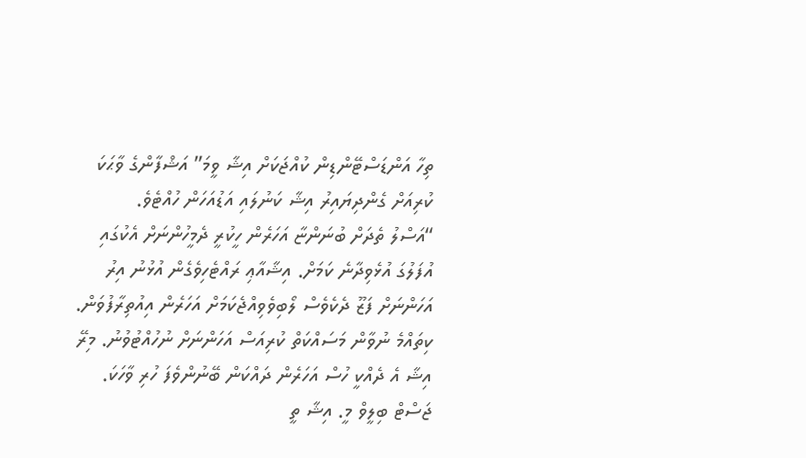ތިހާ އަންޑަސްޓޭންޑިން ކުއްޖަކަށް އިޝާ ވީމަ” އަޝްފާންގެ ވާޙަކަ ކުރިއަށް ގެންދިޔައިރު އިޝާ ކަނުލައި އަޑުއަހަން ހުއްޓެވެ.
“އަސްލު ތެދަށް ބުނަންޏާ އަހަރެން ހީކުރީ ދެމީހުންނަށް އެކުގައި އުފަލުގަ އުޅެވިދާނެ ކަމަށް. އިޝާއާޢި ރައްޓެހިވެގެން އުޅުނު އިރު އަހަންނަށް ފަޒޫ ދެކެވެސް ލޯބިވެވިއްޖެކަމަށް އަހަރެން އިއުތިރާފުވަން. ކިތައްމެ ނުވާން މަސައްކަތް ކުރިއަސް އަހަންނަށް ނުހުއްޓުވުނު. މިރޭ އިޝާ އެ ދެއްކީ ހުސް އަހަރެން ދައްކަން ބޭނުންވެފަ ހުރި ވާހަކަ. ޖަސްޓް ބިލީވް މީ. އިޝާ ތީ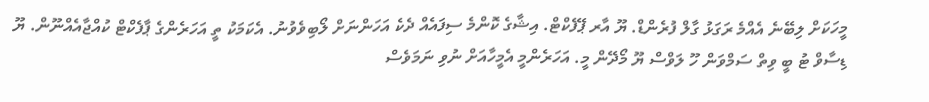މީހަކަށް ލިބޭނެ އެއްމެ ރަގަޅު ގާލް ފުރެންޑް. ޔޫ އާރ ޕޭފެކްޓް. އިޝާގެ ކޮންމެ ސިފައެއް ދެކެ އަހަންނަށް ލޯބިވެވުނު. އެކަމަކު ތީ އަހަރެންގެ ޕާފެކްޓް ކުއްޖާއެއްނޫން. ޔޫ ޑިސާވް ޓު ބީ ވިތް ސަމްވަން ހޫ ލަވްސް ޔޫ މޯދޭން މީ. އަހަރެންމީ އެމީހާއަށް ނުވި ނަމަވެސް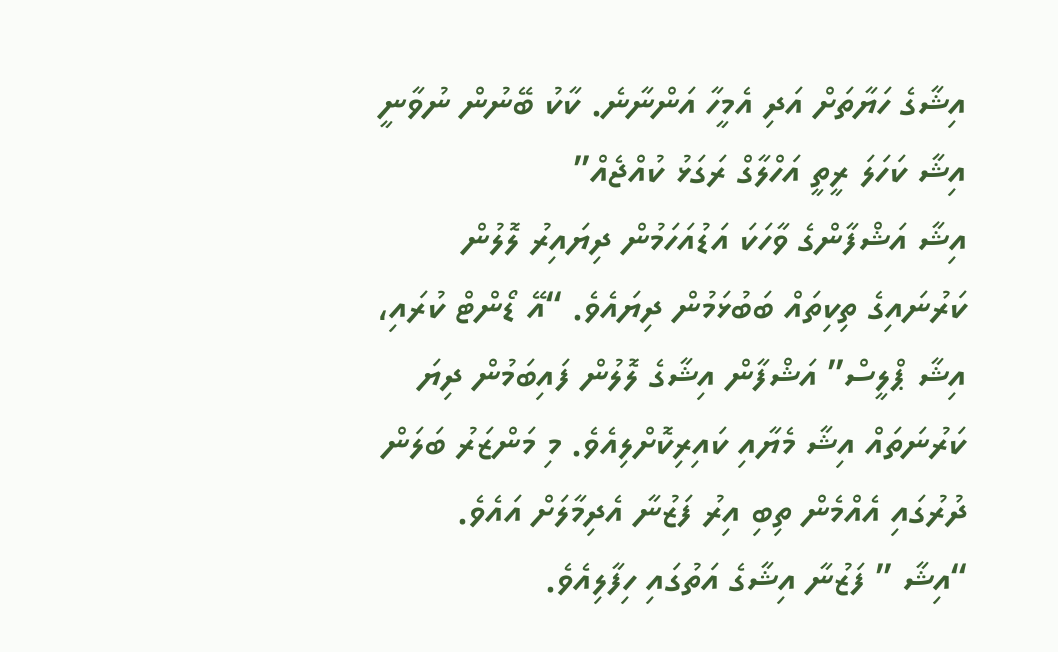އިޝާގެ ހަޔާތަށް އަދި އެމީހާ އަންނާނެ. ކާކު ބޭނުން ނުވާނީ އިޝާ ކަހަލަ ރީތީ އަހްލާގް ރަގަޅު ކުއްޖެއް”
އިޝާ އަޝްފާންގެ ވާހަކަ އަޑުއަހަމުން ދިޔައިރު ލޮލުން ކަރުނައިގެ ތިކިތައް ބަބުޅަމުން ދިޔައެވެ. “އޭ ޑޯންޓް ކުރައި، އިޝާ ޕްލީސް” އަޝްފާން އިޝާގެ ލޮލުން ފައިބަމުން ދިޔަ ކަރުނަތައް އިޝާ މެޔާއި ކައިރިކޮށްލިއެވެ. މި މަންޒަރު ބަލަން ދުރުގައި އެއްމެން ތިބި އިރު ފަޒުނާ އެދިމާލަށް އައެވެ.
“އިޝާ ” ފަޒުނާ އިޝާގެ އަތުގައި ހިފާލިއެވެ.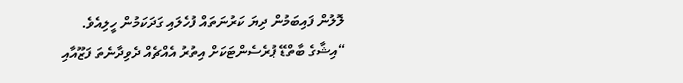ލޮލުން ފައިބަމުން ދިޔަ ކަރުނަތައް ފުހެލައި ގަދަކަމުން ހީލިއެވެ.
“އިޝާގެ ބާތްޑޭ ޕުރެސެންޓަކަށް އިތުރު އެއްޗެއް ދެވިދާނެތަ ފަޒޫއާއި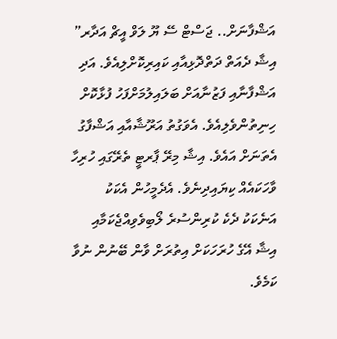އަޝްފާނަށް.. ޖަސްޓް ސޭ ޔޫ ލަވް އީޗް އަދާރ” އިޝާ ދެއަތް ދަތްދޮޅިއާއި ކައިރިކޮށްލިއެވެ. އަދި އަޝްފާނާއި ފަޒުނާއަށް ބަލައިލުމަށްފަހު ފުޅާކޮށް ހިނިތުންވެލިއެވެ. އެވަގުތު އަރޫޝާއާއި އަޝްފާގު އެތަނަށް އައެވެ. އިޝާ މިރޭ ޕާރޓީ ތެރޭގައި ހުރިހާ ވާހަކައެއް ކިޔައިދިނެވެ. އެދެމީހުން އެކަކު އަނެކަކު ދެކެ ކުރިންސުރެ ލޯބިވެވިއްޖެކަމާއި އިޝާ އޭގެ ހުރަހަކަށް އިތުރަށް ވާން ބޭނުން ނުވާ ކަމެވެ.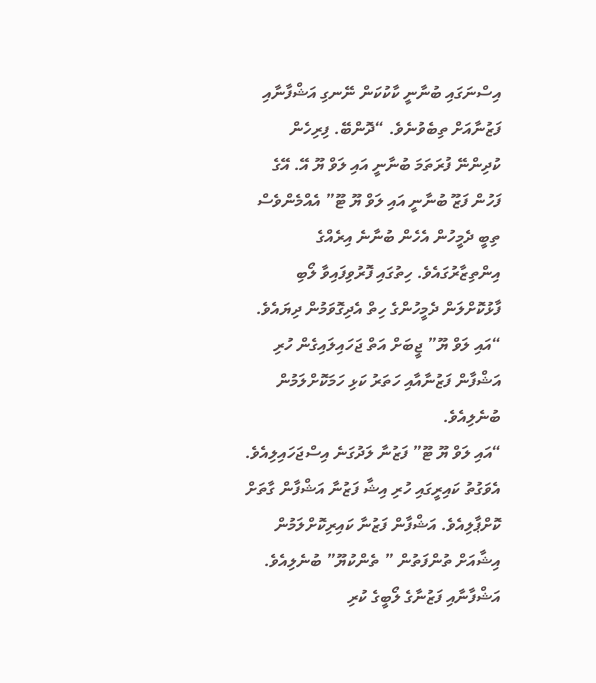އިސްނަގައި ބުނާނީ ކާކުކަން ނޭނގި އަޝްފާނާއި ފަޒުނާއަށް ތިބެވުނެވެ. “ދޮންބޭ. ފިރިހެން ކުދިންނޭ ފުރަތަމަ ބުނާނީ އައި ލަވް ޔޫ އޭ. އޭގެ ފަހުން ފަޒޫ ބުނާނީ އައި ލަވް ޔޫ ޓޫ” އެއްމެންވެސް ތިބީ ދެމީހުން އެހެން ބުނާނެ އިރެއްގެ އިންތިޒާރުގައެވެ. ހިތުގައި ފޮރުވިފައިވާ ލޯބި ފާޅުކޮށްލަން ދެމީހުންގެ ހިތް އެދިގޮވަމުން ދިޔައެވެ.
“އައި ލަވް ޔޫ” ޖީބަށް އަތް ޖަހައިލައިގެން ހުރި އަޝްފާން ފަޒުނާއާއި ހަތަރު ކަޅި ހަމަކޮށްލަމުން ބުނެލިއެވެ.
“އައި ލަވް ޔޫ ޓޫ” ފަޒުނާ ލަދުގަނެ އިސްޖަހައިލިއެވެ. އެވަގުތު ކައިރީގައި ހުރި އިޝާ ފަޒުނާ އަޝްފާން ގާތަށް ކޮށްޕާލިއެވެ. އަޝްފާން ފަޒުނާ ކައިރިކޮށްލަމުން އިޝާއަށް ތުންފަތުން ” ތެންކުޔޫ” ބުނެލިއެވެ.
އަޝްފާނާއި ފަޒުނާގެ ލޯބީގެ ކުރި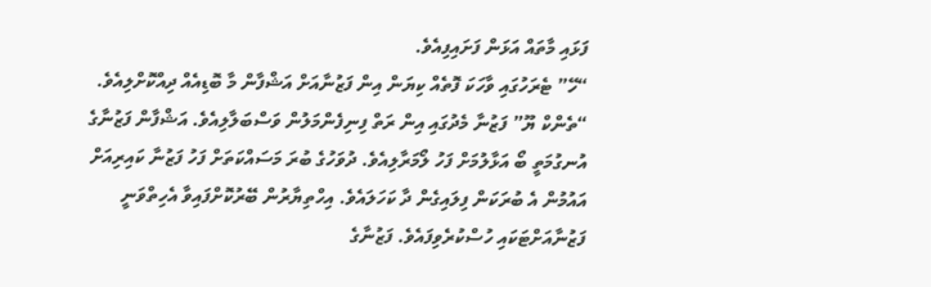ފަޅައި މާތައް އަޅަން ފަށައިފިއެވެ.
“ހޭ” ޓެރަހުގައި ވާހަކަ ފޮތެއް ކިޔަން އިން ފަޒުނާއަށް އަޝްފާން މާ ބޮޑިއެއް ދިއްކޮށްލިއެވެ.
“ތެންކް ޔޫ” ފަޒުނާ މެދުގައި އިން ރަތް ފިނިފެންމަލުން ވަސްބަލާލިއެވެ. އަޝްފާން ފަޒުނާގެ އުނގުމަތީ ބޯ އަޅާލުމަށް ފަހު ލޯމަރާލިއެވެ. ދުވަހުގެ ބުރަ މަސައްކަތަށް ފަހު ފަޒުނާ ކައިރިއަށް އައުމުން އެ ބުރަކަން ފިލައިގެން ދާ ކަހަލައެވެ. އިހްތިޔާރުން ބޭރުކޮށްފައިވާ އެހިތްވަނީ ފަޒުނާއަށްޓަކައި ހުސްކުރެވިފައެވެ. ފަޒުނާގެ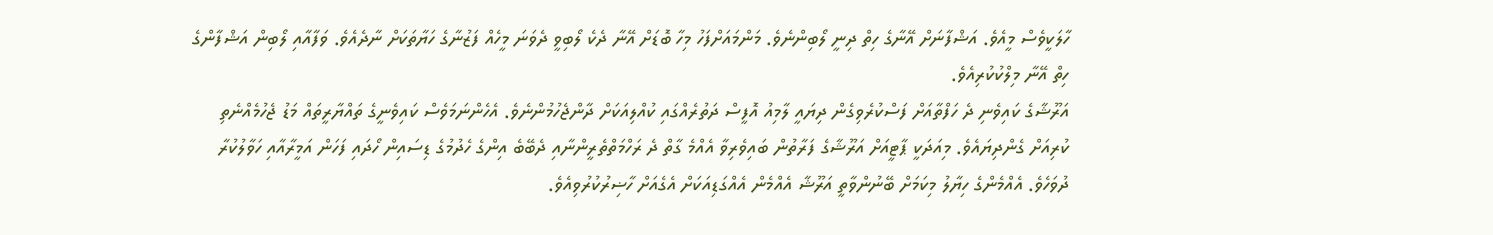ހާލަކީވެސް މީއެވެ. އަޝްފާނަށް އޭނާގެ ހިތް ދިނީ ލޯބިންނެވެ. މަންމައަށްފަހު މިހާ ބޮޑަށް އޭނާ ދެކެ ލޯބިވީ ދެވަނަ މީހެއް ފަޒުނާގެ ހަޔާތަކަށް ނާދެއެވެ. ވަފާއާއި ލޯބިން އަޝްފާންގެ ހިތް އޭނާ މިލްކުކުރިއެވެ.
އަރޫޝާގެ ކައިވެނި ދެ ހަފްތާއަށް ފަސްކުރެވިގެން ދިޔައީ ލާމިއު އޮފީސް ދަތުރެއްގައި ކުއްލިއަކަށް ދާންޖެހުމުންނެވެ. އެހެންނަމަވެސް ކައިވެނީގެ ތައްޔާރީތައް މަޑު ޖެހުމެއްނެތި ކުރިއަށް ގެންދިޔައެވެ. މިއަދަކީ ޕާޓީއަށް އަރޫޝާގެ ފަރާތުން ބައިވެރިވާ އެއްމެ ގާތް ދެ ރަހްމަތްތެރީންނާއި ދެބޭބެ އިންގެ ހެދުމުގެ ޑިސައިން ހޯދައި ފަހަން އަމީރާއާއި ހަވާލުކުރާ ދުވަހެވެ. އެއްމެންގެ ހިޔާލު މިކަމަށް ބޭނުންވާތީ އަރޫޝާ އެއްމެން އެއްގަޑިއަކަށް އެގެއަށް ހާޟިރުކުރުވިއެވެ.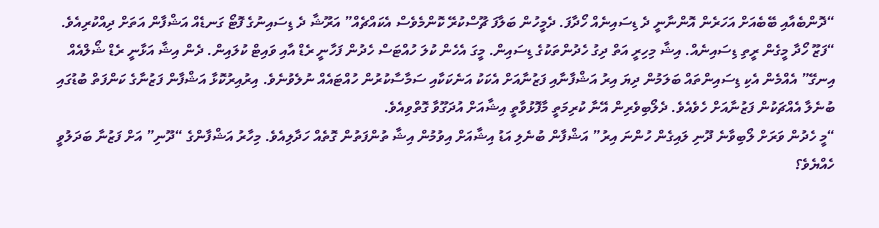“ދޮންބެއާއި ބޭބެއަށް އަހަރެން އޮންނާނީ ދެ ޑިސައިނެއް ހޯދާފަ. ދެމީހުން ބަލާފަ ޗޫސްކުރޭ ކޮންމެވެސް އެކައްޗެއް” އަރޫޝާ ދެ ޑިސައިނުގެ ފޮޓޯ ގަނޑެއް އަޝްފާން އަތަށް ދިއްކުރިއެވެ.
“ފަޒޫ ހޯދާ މީގެން ރީތި ޑިސައިނެއް. އިޝާ މިހިރީ އަތް ދިގު ހެދުންތަކުގެ ޑިސައިން. މީގަ އެހެން ކުލަ ހުއްޓަސް ހެދުން ފަހާނީ ރެޑް އާއި ވައިޓް ކުލައިން. ދެން އިޝާ އަޅާނީ ރެޑް ޝޯލްއެއް އިނގޭ” އެއްމެން އެކި ޑިސައިންތައް ބަލަމުން ދިޔަ އިރު އަޝްފާނާއި ފަޒުނާއަށް އެކަކު އަނެކަކާއި ސަމާސާކުރުން ހުއްޓައެއް ނުލެވުނެވެ. އިރުއިރުކޮޅާ އަޝްފާން ފަޒުނާގެ ކަންފަތް ބުޑުގައި ބުނެލާ އެއްޗަކުން ފަޒުނާއަށް ހެވެއެވެ. ދެލޯބިވެރިން އޭނާ ކުރިމަތީ މާފޮޅުވާތީ އިޝާއަށް އުދަގޫވާ ގޮތްވިއެވެ.
“މީ ހެދުން ވަރަށް ލޯބިވާނެ ދޫނި ލައިގެން ހުންނަ އިރު” އަޝްފާން ބުނެލި އަޑު އިޝާއަށް އިވުމުން އިޝާ ތުންފަތުން ގޮތެއް ހަދާލިއެވެ. މިހާރު އަޝްފާންގެ “ދޫނި” އަށް ފަޒުނާ ބަދަލުވީ ހެއްޔެވެ؟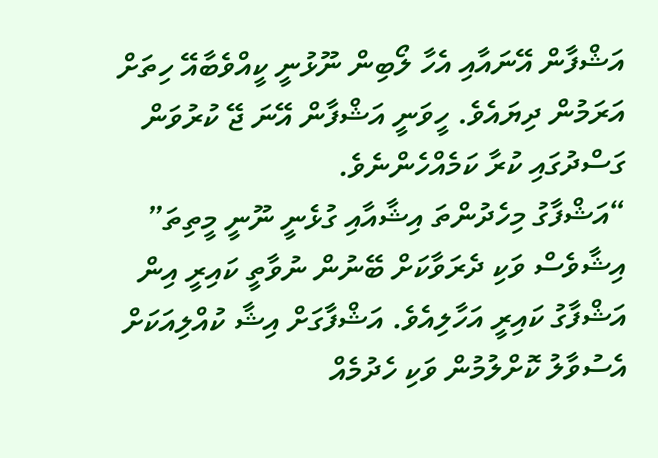އަޝްފާން އޭނައާއި އެހާ ލޯބިން ނޫޅުނީ ކީއްވެބާއޭ ހިތަށް އަރަމުން ދިޔައެވެ. ހީވަނީ އަޝްފާން އޭނަ ޖޭ ކުރުވަން ގަސްދުގައި ކުރާ ކަމެއްހެންނެވެ.
“އަޝްފާގު މިހެދުންތަ އިޝާއާއި ގުޅެނީ ނޫނީ މީތިތަ” އިޝާވެސް ވަކި ދެރަވާކަށް ބޭނުން ނުވާތީ ކައިރީ އިން އަޝްފާގު ކައިރީ އަހާލިއެވެ. އަޝްފާގަށް އިޝާ ކުއްލިއަކަށް އެސުވާލު ކޮށްލުމުން ވަކި ހެދުމެއް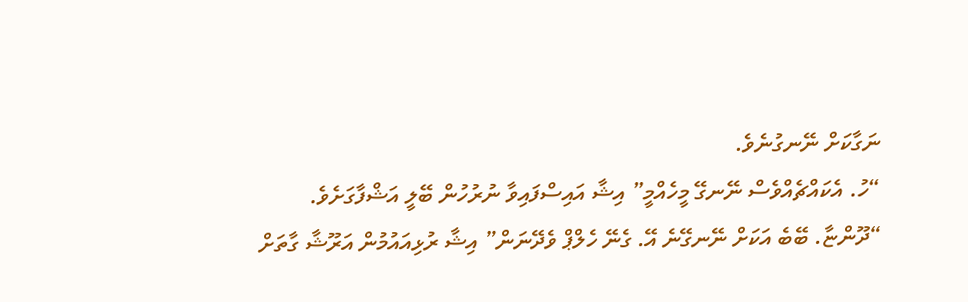ނަގާކަށް ނޭނގުނެވެ.
“ހު. އެކައްޗެއްވެސް ނޭނގޭ މީހެއްމީ” އިޝާ އައިސްފައިވާ ނުރުހުން ބޭލީ އަޝްފާގަށެވެ.
“ދޫންޏާ. ބޭބެ އަކަށް ނޭނގޭނެ އޭ. ގެނޭ ހެލްޕް ވެދޭނަން” އިޝާ ރުޅިއައުމުން އަރޫޝާ ގާތަށް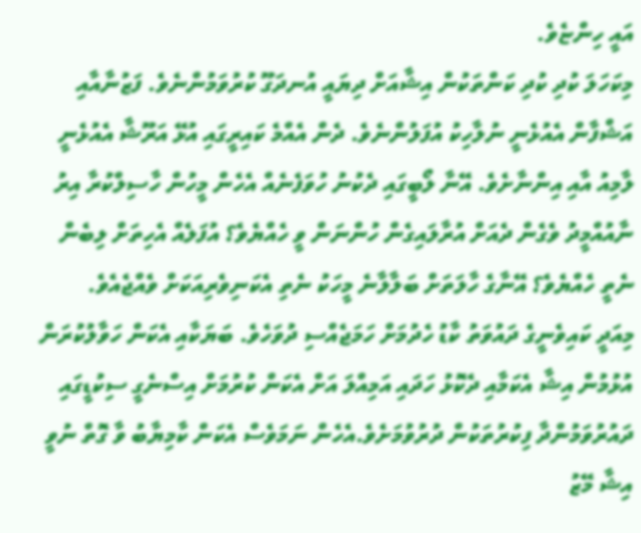އައީ ހިންޏެވެ.
މިކަހަލަ ކުދި ކުދި ކަންތަކުން އިޝާއަށް ދިޔައީ އުނދަގޫ ކުރުވަމުންނެވެ. ފަޒުނާއާއި އަޝްފާން އެއުޅެނީ ނުލާހިކު އުފަލުންނެވެ. ދެން އެއްމެ ކައިރީގައި އުޅޭ އަރޫޝާ އެއުޅެނީ ލާމިއު އާއި އިންނާށެވެ. އޭނާ ލޯބީގައި ދެކުނު ހުވަފެނެއް އެހެން މީހުން ހާސިލްކުރާ އިރު ނާއުއްމީދު ވެގެން ދެއަށް އުރާލައިގެން ހުންނަން ވީ ހެއްޔެވެ؟ އުފަލެއް އެހިތަށް ލިބެން ނެތީ ހެއްޔެވެ؟ އޭނާގެ ހާލަތަށް ބަލާލާނެ މީހަކު ނެތި އެކަނިވެރިއަކަށް ވެއްޖެއެވެ.
މިއަދީ ކައިވެނީގެ ދައުވަތު ކާޑު ހެދުމަށް ހަމަޖެއްސި ދުވަހެވެ. ބަޔަކާއި އެކަން ހަވާލުކުރަން އުޅުމުން އިޝާ އެކަމާއި ދެކޮޅު ހަދައި އަމިއްލަ އަށް އެކަން ކުރުމަށް އިސްނެގީ ސިކުޑީގައި ދައުރުވަމުންދާ ފިކުރުތަކުން ދުރުވުމަށެވެ.އެހެން ނަމަވެސް އެކަން ކާމިޔާބު ވާ ގޮތް ނުވީ އިޝާ މޭޒު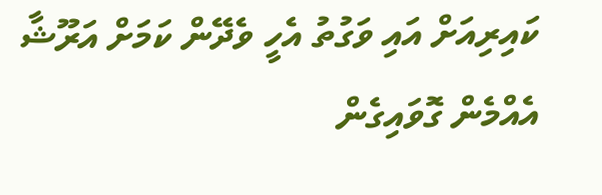ކައިރިއަށް އައި ވަގުތު އެހީ ވެދޭން ކަމަށް އަރޫޝާ އެއްމެން ގޮވައިގެން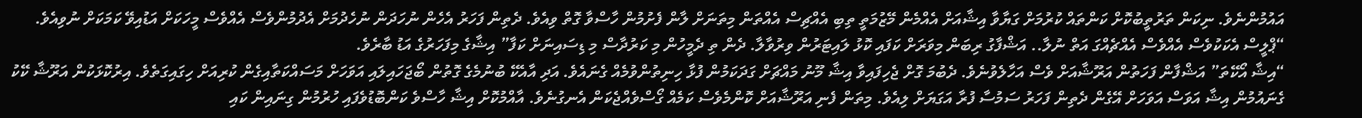އައުމުންނެވެ. ނިކަން ތަރުތީބުކޮށް ކަންތައް ކުރުމަށް ގަޔާވާ އިޝާއަށް އެއްމެން މޭޒުމަތީ ތިބި އެއްޗިސް އެއްތަން މިތަނަށް ލާން ފެށުމުން ހާސްވާ ގޮތް ވިއެވެ. ދެތިން ފަހަރު އެހެން ނުހަދަން ނުހެދުމަށް އެދުމުންވެސް އެއްވެސް މީހަކަށް އަޑުއިވޭ ކަމަކަށް ނުވިއެވެ.
“ޕްލީސް އެކަކުވެސް އެއްވެސް އެއްޗެއްގަ އަތް ނުލާ.. އަޝްފާގު ރިބަން މިވަރަށް ކަފައި ކޮޅު ލައިޓަރުން ވިރުވާލާ. ދެން ތި ދެމީހުން މި ކަރުދާސް މި ޑިސައިނަށް ކަފާ” އިޝާގެ މިފަހަރުގެ އަޑު ބާރެވެ.
“އިޝާ އޯކޭތަ” އަޝްފާން ފަހަތުން އަރޫޝާއަށް ވެސް އަހާލެވުނެވެ. ދެބުމަ ގޮށް ޖެހިފައިވާ އިޝާ މޫނު މައްޗަށް ގަދަކަމުން ފުޅާ ހިނިތުންވުމެއް ގެނައެވެ. އަދި އާއެކޭ ބުނުމެގެ ގޮތުން ބޯޖަހައިލައި އަވަހަށް މަސައްކަތާއިގެން ކުރިއަށް ހިގައިގަތެވެ. އިރުކޮޅަކުން އަރޫޝާ ކޭކު ގެނައުމުން އިޝާ އަވަސް އަވަހަށް އޭގެން ދެތިން ފަހަރު ސަމުސާ ފުރާ އަގަޔަށް ލިއެވެ. މިތަން ފެނި އަރޫޝާއަށް ކޮންމެވެސް ކަމެއް ގޯސްވެއްޖެކަން އެނގުނެވެ. އާއްމުކޮށް އިޝާ ހާސްވެ ކަންބޮޑުވެފައި ހުރުމުން ގިނައިން ކައި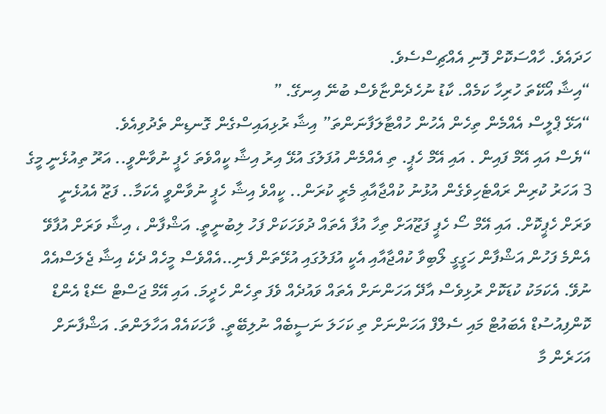ހަދައެވެ. ހާއްސަކޮށް ފޮނި އެއްޗިސްސެވެ.
“އިޝާ އޯކޭތަ ހުރިހާ ކަމެއް. ކާޑު ނުހެދެންޏާވެސް ބުނޭ އިނގޭ. ”
“އަޅޭ ޕްލީސް އެއްމެން ތިހެން އެހުން ހުއްޓާލަފާނަންތަ” އިޝާ ރުޅިއައިސްގެން ގޮނޑިން ތެދުވިއެވެ.
“ޔެސް އައި އޭމް ފައިން . އައި އޭމް ހެޕީ. ތި އެއްމެން އުފަލުގަ އުޅޭ އިރު އިޝާ ކީއްވެތަ ހެޕީ ނުވާންވީ.. އަރޫ ތިއުޅެނީ މީގެ 3 އަހަރު ކުރިން ރައްޓެހިވެގެން އުޅުނު ކުއްޖާއާޢި މެރީ ކުރަން.. ކީއްވެ އިޝާ ހެޕީ ނުވާންވީ އެކަމާ.. ފަޒޫ އެއުޅެނީ ވަރަށް ހެޕީކޮށް. އައި އޭމް ސޯ ހެޕީ ފަޒޫއަށް ތިހާ އުފާ އެތައް ދުވަހަކަށް ފަހު ލިބުނީތީ. އަޝްފާން ، އިޝާ ވަރަށް އުފާވޭ އެންމެ ފަހުން އަޝްފާން ހަގީގީ ލޯބިވާ ކުއްޖާއާއި އެކީ އުފަލުގައި އުޅޭތަން ފެނި..އެއްވެސް މީހެއް ދެކެ އިޝާ ޖެލަސްއެއް ނުވޭ. އެކަމަކު ކުޑަކޮށް ރުޅިވެސް އާދޭ އަހަންނަށް އެތައް ވައުދެއް ވެފަ ތިހެން ހެދީމަ. އައި އޭމް ޖަސްޓް ސޭޑް އެންޑް ކޮންފިއުސުޑް އެބައުޓް މައި ސެލްފް އަހަންނަށް ތި ކަހަލަ ނަސީބެއް ނުލިބޭތީ. ވާހަކައެއް އަހާލަންތަ. އަޝްފާނަށް އަހަރެން މާ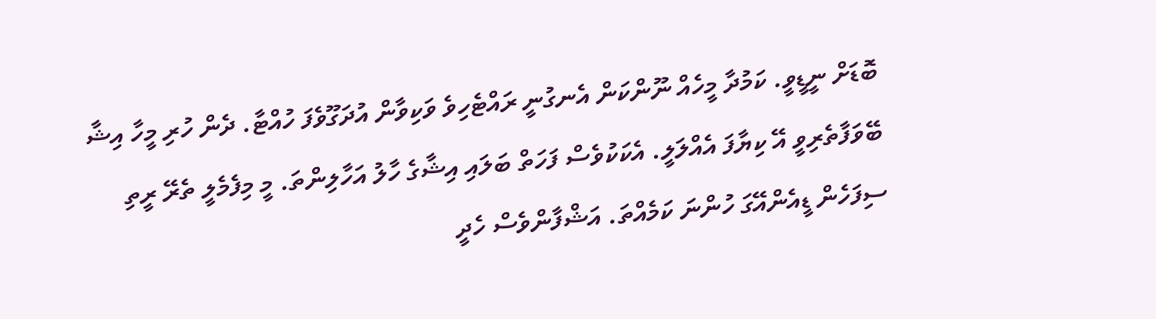ބޮޑަށް ނީޑީވީ. ކަމުދާ މީހެއް ނޫންކަން އެނގުނީ ރައްޓެހިވެ ވަކިވާން އުދަގޫވެފަ ހުއްޓާ. ދެން ހުރި މީހާ އިޝާ ބޭވަފާތެރިވީ އޭ ކިޔާފަ އެއްލަލީ. އެކަކުވެސް ފަހަތް ބަލައި އިޝާގެ ހާލު އަހާލިންތަ. މީ މިފެމެލީ ތެރޭ ރީތި ސިފަހެން ޑީއެންއޭގަ ހުންނަ ކަމެއްތަ. އަޝްފާންވެސް ހެދީ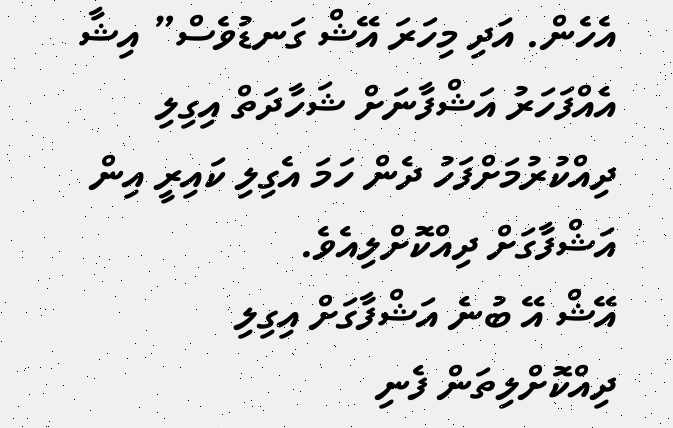އެހެން. އަދި މިހަރަ އޭޝް ގަނޑުވެސް” އިޝާ އެއްފަހަރު އަޝްފާނަށް ޝަހާދަތް އިގިލި ދިއްކުރުމަށްފަހު ދެން ހަމަ އެގިލި ކައިރީ އިން އަޝްފާގަށް ދިއްކޮށްލިއެވެ.
އޭޝް އޭ ބުނެ އަޝްފާގަށް އިގިލި ދިއްކޮށްލިތަން ފެނި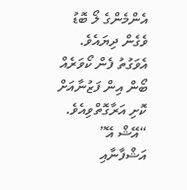އެންމެންގެ ލޯ ބޮޑު ވެގެން ދިޔައެވެ. އެވަގުތު ފެން ކޯވަރެއް ބޯން އިން ފަޒުނާއަށް ކޮށި އަރާގޮތްވިއެވެ. “އޭޝް އޭ” އަޝްފާނާއި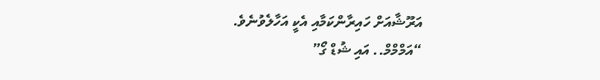އަރޫޝާއަށް ހައިރާންކަމާއި އެކީ އަހާލެވުނެވެ.
“އަމްމްމް.. އައި ޝުޑް ގޯ”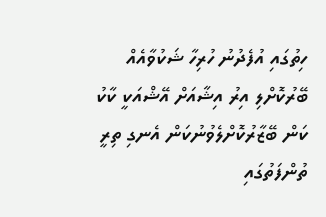ހިތުގައި އުފެދުނު ހުރިހާ ޝަކުވާއެއް ބޭރުކޮށްލި އިރު އިޝާއަށް އޭޝްއަކީ ކާކު ކަން ބޭޒާރުކޮށްލެވުނުކަން އެނގި ތިރީ ތުންފަތުގައި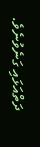ދަތްއަޅައި ގަނެވުނެވެ.